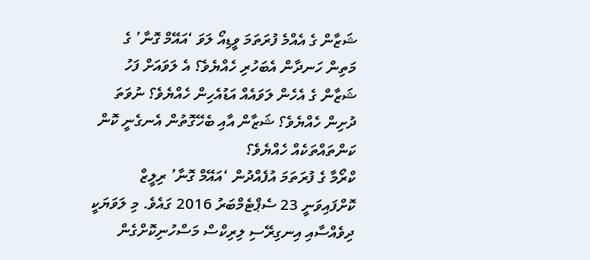ޝަޒާން ގެ އެއްމެ ފުރަތަމަ ވީޑިއޯ ލަވަ ‘އައޭމް ގޮނާ’ ގެ މަތިން ހަނދާން އެބަހުރި ހެއްޔެވެ؟ އެ ލަވައަށް ފަހު ޝަޒާން ގެ އެހެން ލަވައެއް އަޑުއެހިން ހެއްޔެވެ؟ ނުވަތަ ދުށިން ހެއްޔެވެ؟ ޝަޒާން އާއި ބެހޭގޮތުން އެނގެނީ ކޮން ކަންތައްތަކެއް ހެއްޔެވެ؟
ކްރޯމާ ގެ ފުރަތަމަ އުފެއްދުން ‘އައޭމް ގޮނާ’ ރިލީޒް ކޮށްފައިވަނީ 23 ސެޕްޓެމްބަރު 2016 ގައެވެ. މި ލަވަޔަކީ ދިވެއްސާއި އިނގިރޭސި ލިރިކްސް މަސްހުނިކޮށްގެން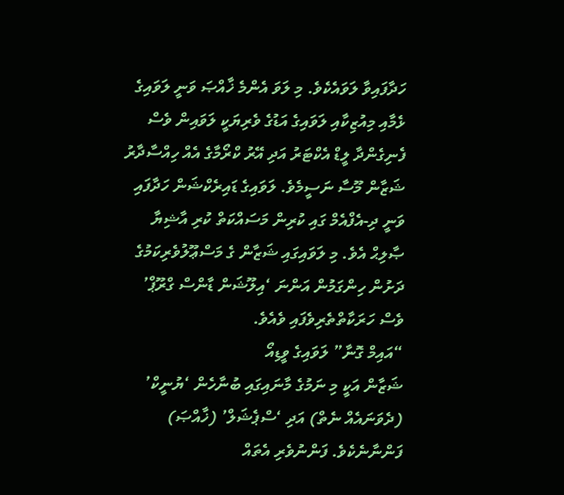ހަދާފައިވާ ލަވައެކެވެ. މި ލަވަ އެންމެ ޚާއްޞަ ވަނީ ލަވައިގެ ޅެމާއި މިއުޒިކާއި ލަވައިގެ އަޑުގެ ވެރިޔަކީ ލަވައިން ވެސް ފެނިގެންދާ ލީޑް އެކްޓަރު އަދި އޭރު ކްރޯމާގެ އެއް ހިއްސާދާރު ޝަޒާން މޫސާ ނަސީމެވެ. ލަވައިގެ ޑައިރެކްޝަން ހަދާފައި ވަނީ ދި-އެފްއެމް ގައި ކުރިން މަސައްކަތް ކުރި އާޝިޔާ ޞާލިޙް އެވެ. މި ލަވައިގައި ޝަޒާން ގެ މަސްޢޫލުވެރިކަމުގެ ދަށުން ހިންގަމުން އަންނަ ‘އިލޫޝަން ޑާންސް ގްރޫޕް’ ވެސް ހަރަކާތްތެރިވެފައި ވެއެވެ.
“އައިމް ގޮނާ” ލަވައިގެ ވީޑިއޯ
ޝަޒާން އަކީ މި ނަމުގެ މާނައިގައި ބުނާހެން ‘ޔުނީކް’ (ދެވަނައެއް ނެތް) އަދި ‘ސްޕެޝަލް’ (ޚާއްޞަ) ފަންނާނެކެވެ. ފަންނުވެރި އެތައް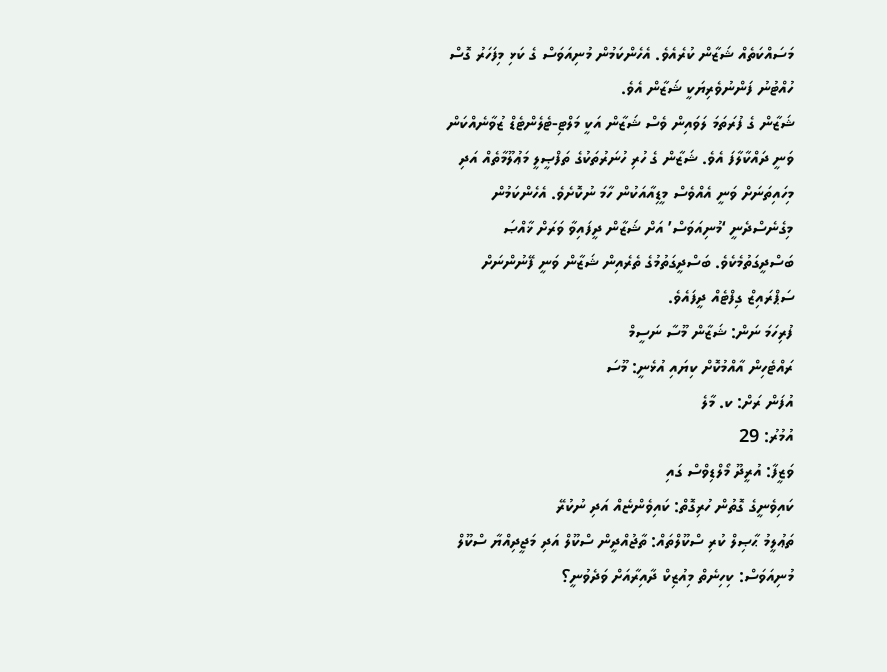މަސައްކަތެއް ޝަޒާން ކުރެއެވެ. އެހެންކަމުން މުނިއަވަސް ގެ ކަޅި މިފަހަރު ގޮސް ހުއްޓުނު ފަންނުވެރިޔަކީ ޝަޒާން އެވެ.
ޝަޒާން ގެ ފުރަތަމަ ލަވައިން ވެސް ޝަޒާން އަކީ މަލްޓި-ޓެލެންޓެޑް ޒުވާނެއްކަން ވަނީ ދައްކާލާފަ އެވެ. ޝަޒާން ގެ ހުރި ހުނަރުތަކުގެ ތަފްޞީލީ މަޢުލޫމާތެއް އަދި މިހައިތަނަށް ވަނީ އެއްވެސް މީޑިއާއަކުން ހާމަ ނުކޮށެވެ. އެހެންކަމުން މިގެނެސްދެނީ ‘މުނިއަވަސް’ އަށް ޝަޒާން ދީފައިވާ ވަރަށް ޚާއްޞަ ބަސްދީގަތުމެކެވެ. ބަސްދީގަތުމުގެ ތެރެއިން ޝަޒާން ވަނީ ފޭނުންނަށް ސަޕްރައިޒް ގިފްޓެއް ދީފައެވެ.
ފުރިހަމަ ނަން: ޝަޒާން މޫސާ ނަސީމް
ރައްޓެހިން އާއްމުކޮށް ކިޔައި އުޅެނީ: މޫސަ
އުފަން ރަށް: ކ. މާލެ
އުމުރު: 29
ވަޒީފާ: އުރީދޫ މޯލްޑިވްސް ގައި
ކައިވެނީގެ ގޮތުން ހުރިގޮތް: ކައިވެންޏެއް އަދި ނުކުރޭ
ތަޢުލީމު ޙާޞިލް ކުރި ސްކޫލްތައް: ތާޖުއްދީން ސްކޫލް އަދި މަޖީދިއްޔާ ސްކޫލް
މުނިއަވަސް: ކިހިނެތް މިއުޒިކް ދާއިރާއަށް ވަދެވުނީ؟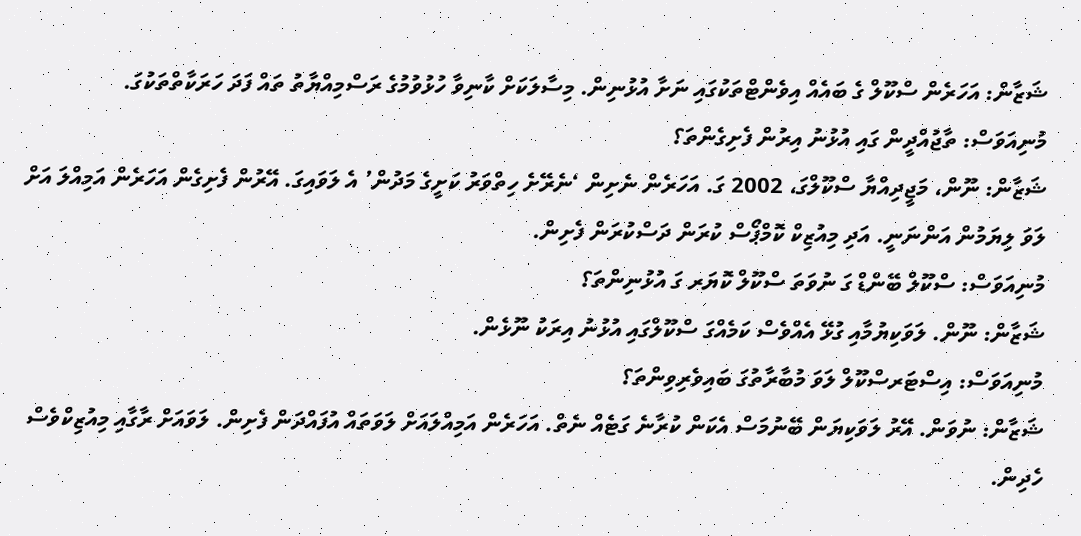ޝަޒާން: އަހަރެން ސްކޫލް ގެ ބައެއް އިވެންޓްތަކުގައި ނަށާ އުޅުނިން. މިސާލަކަށް ކާނިވާ ހުޅުވުމުގެ ރަސްމިއްޔާތު ތައް ފަދަ ހަރަކާތްތަކުގަ.
މުނިއަވަސް: ތާޖުއްދީން ގައި އުޅުނު އިރުން ފެށިގެންތަ؟
ޝަޒާން: ނޫން، މަޖީދިއްޔާ ސްކޫލްގަ، 2002 ގަ. އަހަރެން ނެށިން ‘ނެރޭށެ ހިތްވަރު ކަށީގެ މަދުން’ އެ ލަވައިގަ. އޭރުން ފެށިގެން އަހަރެން އަމިއްލަ އަށް ލަވަ ލިޔަމުން އަންނަނީ. އަދި މިއުޒިކް ކޮމްޕޯސް ކުރަން ދަސްކުރަން ފެށިން.
މުނިއަވަސް: ސްކޫލް ބޭންޑް ގަ ނުވަތަ ސްކޫލް ކޮޔަރ ގަ އުޅުނިންތަ؟
ޝަޒާން: ނޫން. ލަވަކިޔުމާއި ގުޅޭ އެއްވެސް ކަމެއްގަ ސްކޫލްގައި އުޅުނު އިރަކު ނޫޅެން.
މުނިއަވަސް: އިސްޓަރސްކޫލް ލަވަ މުބާރާތުގަ ބައިވެރިވިންތަ؟
ޝަޒާން: ނުވަން. އޭރު ލަވަކިޔަން ބޭނުމަސް އެކަން ކުރާނެ ގަޓެއް ނެތް. އަހަރެން އަމިއްލައަށް ލަވަތައް އުފައްދަން ފެށިން. ލަވައަށް ރާގާއި މިއުޒިކްވެސް ހެދިން.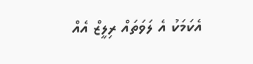އެކަމަކު އެ ލަވަތައް ރިލީޒް އެއް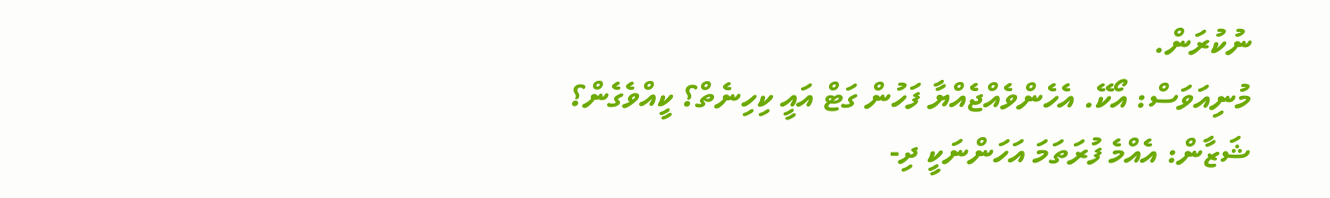ނުކުރަން.
މުނިއަވަސް: އޯކޭ. އެހެންވެއްޖެއްޔާ ފަހުން ގަޓް އައީ ކިހިނެތް؟ ކީއްވެގެން؟
ޝަޒާން: އެއްމެ ފުރަތަމަ އަހަންނަކީ ދި-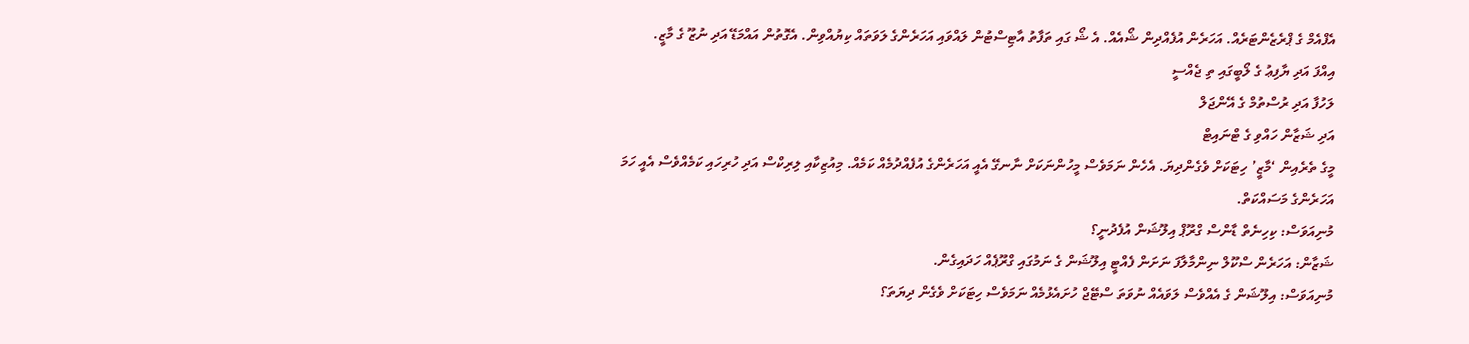އެފްއެމް ގެ ޕްރެޒެންޓަރެއް. އަހަރެން އުފެއްދިން ޝޯއެއް. އެ ޝޯ ގައި ތަފާތު އާޓިސްޓުން ލައްވައި އަހަރެންގެ ލަވަތައް ކިޔުއްވިން. އެގޮތުން އައްމަޑޭ އަދި ނުޒޫ ގެ މާޒީ.
އިއްފަ އަދި ޔާފިޢު ގެ ލޯބީގައި ތި ޖެއްސީ
ލަހުފާ އަދި ރުސްތުމް ގެ އޭންޖަލް
އަދި ޝަޒާން ހައްވި ގެ ޓްނައިޓް
މީގެ ތެރެއިން ‘މާޒީ’ ހިޓަކަށް ވެގެންދިޔަ. އެހެން ނަމަވެސް މީހުންނަކަށް ނާނގޭ އެއީ އަހަރެންގެ އުފެއްދުމެއް ކަމެއް. މިއުޒިކާއި ލިރިކްސް އަދި ހުރިހައި ކަމެއްވެސް އެއީ ހަމަ އަހަރެންގެ މަސައްކަތް.
މުނިއަވަސް: ކިހިނެތް ޑާންސް ގްރޫޕް އިލޫޝަން އުފެދުނީ؟
ޝަޒާން: އަހަރެން ސްކޫލް ނިންމާލާފަ ނަށަން ފެއްޓީ އިލޫޝަން ގެ ނަމުގައި ގްރޫޕެއް ހަދައިގެން.
މުނިއަވަސް: އިލޫޝަން ގެ އެއްވެސް ލަވައެއް ނުވަތަ ސްޓޭޖް ހުށައެޅުމެއް ނަމަވެސް ހިޓަކަށް ވެގެން ދިޔަތަ؟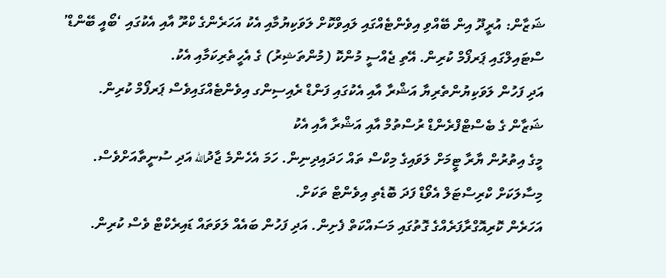ޝަޒާން: އުރީދޫ އިން ބޭއްވި އިވެންޓެއްގައި ލައިވްކޮށް ލަވަކިޔުމާއި އެކު އަހަރެންގެ ކްރޫ އާއި އެކުގައި ‘ބޯއީ ބޭންޑް’ ސްޓައިލްގައި ޕަރފޯމް ކުރިން. އޭތި ޖެއްސީ މުންކޮ (މުންތަޝިރު) ގެ އެހީތެރިކަމާއި އެކު.
އަދި ފަހުން ލަވަކިޔުންތެރިޔާ އަޝްރާ އާއި އެކުގައި ފަންޑް ރެއިސިންގ އިވެންޓެއްގައިވެސް ޕަރފޯމް ކުރިން.
ޝަޒާން ގެ ބެސްޓްފްރެންޑް ރުސްތުމް އާއި އަޝްރާ އާއި އެކު
މީގެ އިތުރުން ޔާރާ ޓީމަށް ލަވައިގެ މިކްސް ތައް ހަދައިދިނިން. ހަމަ އެހެންމެ ޖާދުالله އަދި ސުނީތާއަށްވެސް. މިސާލަކަށް ކްރިސްޓަލް އެވޯޑް ފަދަ ބޮޑެތި އިވެންޓް ތަކަށް.
އަހަރެން ކޮރިއޮގްރާފަރެއްގެ ގޮތުގައި މަސައްކަތް ފެށިން. އަދި ފަހުން ބައެއް ލަވަތައް ޑައިރެކްޓް ވެސް ކުރިން.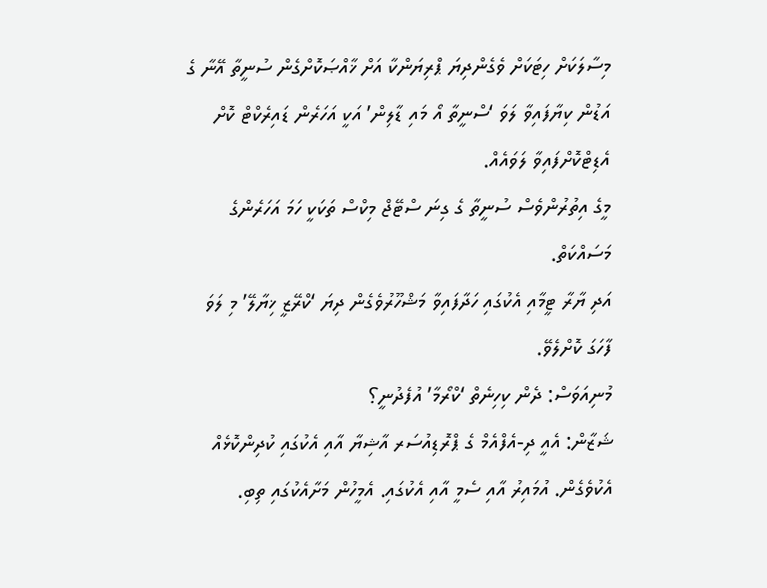މިސާލަކަށް ހިޓަކަށް ވެގެންދިޔަ ޕްރިޔަންކާ އަށް ޚާއްޞަކޮށްގެން ސުނީތާ އޭނާ ގެ އަޑުން ކިޔާފައިވާ ލަވަ ‘ސްނީތާ އޯ މައި ޑާލިން’ އަކީ އަހަރެން ޑައިރެކްޓް ކޮށް އެޑިޓްކޮށްފައިވާ ލަވައެއް.
މީގެ އިތުރުންވެސް ސުނީތާ ގެ ގިނަ ސްޓޭޖް މިކްސް ތަކަކީ ހަމަ އަހަރެންގެ މަސައްކަތް.
އަދި ޔާރާ ޓީމާއި އެކުގައި ހަދާފައިވާ މަޝްހޫރުވެގެން ދިޔަ ‘ކްރޭޒީ ޚިޔާލޭ’ މި ލަވަ ފާހަގަ ކޮށްލެވޭ.
މުނިއަވަސް: ދެން ކިހިނެތް ‘ކްރޯމާ’ އުފެދުނީ؟
ޝަޒާން: އެއީ ދި-އެފްއެމް ގެ ޕްރޮޑިއުސަރ އާޝިޔާ އާއި އެކުގައި ކުދިންކޮޅެއް އެކުވެގެން. އުމައިރު އާއި ސެމީ އާއި އެކުގައި. އެމީހުން މަށާއެކުގައި ތިބި.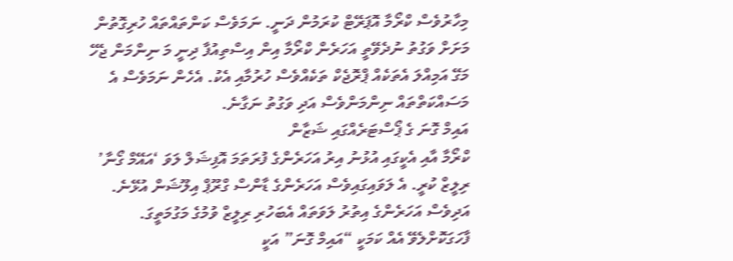މިހާރުވެސް ކްރޯމާ އޮޕަރޭޓް ކުރަމުން ދަނީ. ނަމަވެސް ކަންތައްތައް ހުރިގޮތުން މަށަށް ވަގުތު ނުދެވޭތީ އަހަރެން ކްރޯމާ އިން އިސްތިއުފާ ދިނީ މަ ނިންމަން ޖެހޭ މަގޭ އަމިއްލަ އެތަކެއް ޕްރޮޖެކް ތަކެއްވެސް ހުރުމާއި އެކު. އެހެން ނަމަވެސް އެ މަސައްކަތްތައް ނިންމަންވެސް އަދި ވަގުތު ނަގާނެ.
އައިމް ގޮނަ ގެ ޕޯސްޓަރެއްގައި ޝަޒާން
ކްރޯމާ އާއި އެކީގައި އުޅުނު އިރު އަހަރެންގެ ފުރަތަމަ އޮފިޝަލް ލަވަ ‘އައޭމް ގޯނާ’ ރިލީޒް ކުރީ. އެ ލަވައިގައިވެސް އަހަރެންގެ ޑާންސް ގްރޫޕް އިލޫޝަން އުޅޭނެ. އަދިވެސް އަހަރެންގެ އިތުރު ލަވަތައް އެބަހުރި ރިލީޒް ވުމުގެ މަގުމަތީގަ.
ފާހަގަކޮށްލެވޭ އެއް ކަމަކީ “އައިމް ގޮނަ” އަކީ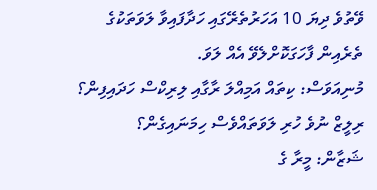ވޭތުވެ ދިޔަ 10 އަހަރުތެރޭގައި ހަދާފައިވާ ލަވަތަކުގެ ތެރެއިން ފާހަގަކޮށްލެވޭ އެއް ލަވަ.
މުނިއަވަސް: ކިތައް އަމިއްލަ ރާގާއި ލިރިކްސް ހަދައިފިން؟ ރިލީޒް ނުވެ ހުރި ލަވަތައްވެސް ހިމަނައިގެން؟
ޝަޒާން: މީރާ ގެ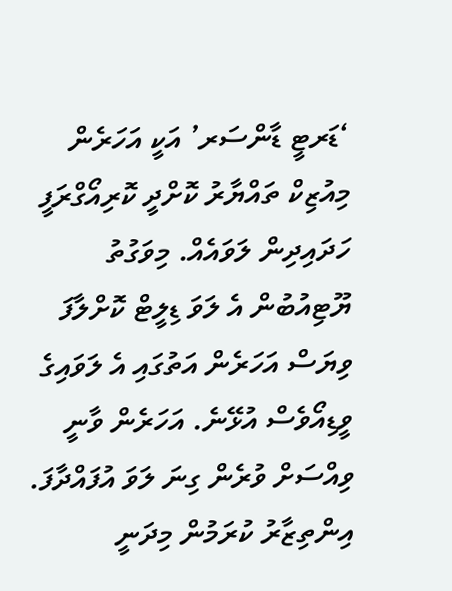‘ޑަރޓީ ޑާންސަރ’ އަކީ އަހަރެން މިއުޒިކް ތައްޔާރު ކޮށްދީ ކޮރިއޯގްރަފީ ހަދައިދިން ލަވައެއް. މިވަގުތު ޔޫޓިއުބުން އެ ލަވަ ޑިލީޓް ކޮށްލާފަ ވިޔަސް އަހަރެން އަތުގައި އެ ލަވައިގެ ވީޑިއޯވެސް އުޅޭނެ. އަހަރެން ވާނީ ވިއްސަށް ވުރެން ގިނަ ލަވަ އުފައްދާފަ. އިންތިޒާރު ކުރަމުން މިދަނީ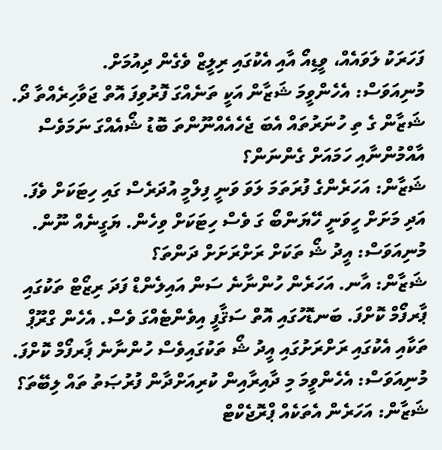ފަހަރަކު ލަވައެއް، ވީޑިއޯ އާއި އެކުގައި ރިލީޒް ވެގެން ދިއުމަށް.
މުނިއަވަސް: އެހެންވީމަ ޝަޒާން އަކީ ތަނެއްގަ ފޮރުވިފަ އޮތް ޖަވާހިރެއްތާ ދޯ. ޝަޒާން ގެ ތި ހުނަރުތައް އެބަ ޖެހެއެއްނޫންތަ ބޮޑު ޝޯއެއްގަ ނަމަވެސް އާއްމުންނާއި ހަމައަށް ގެންނަން؟
ޝަޒާން: އަހަރެންގެ ފުރަތަމަ ލަވަ ވަނީ ފިލްމީ އުދަރެސް ގައި ހިޓަކަށް ވެފަ. އަދި މަށަށް ހީވަނީ ހޭޔަންބޯ ގަ ވެސް ހިޓަކަށް ވިހެން. ޔަގީނެއް ނޫން.
މުނިއަވަސް: އީދު ޝޯ ތަކަށް ރަށްރަށަށް ދަންތަ؟
ޝަޒާން: އާނ. އަހަރެން ހުންނާނެ ސަން އައިލެންޑް ފަދަ ރިޒޯޓް ތަކުގައި ޕާރފޯމް ކޮށްފަ. ބަނޑޮހުގައި އޮތް ސަޤާފީ އިވެންޓެއްގަ ވެސް. އެހެން ގްރޫޕް ތަކާއި އެކުގައި ރަށްރަށުގައި އީދު ޝޯ ތަކުގައިވެސް ހުންނާނެ ޕާރފޯމް ކޮށްފަ.
މުނިއަވަސް: އެހެންވީމަ މި ދާއިރާއިން ކުރިއަށްދާން ފުރުޞަތު ތައް ލިބޭތަ؟
ޝަޒާން: އަހަރެން އެތަކެއް ޕްރޮޖެކްޓް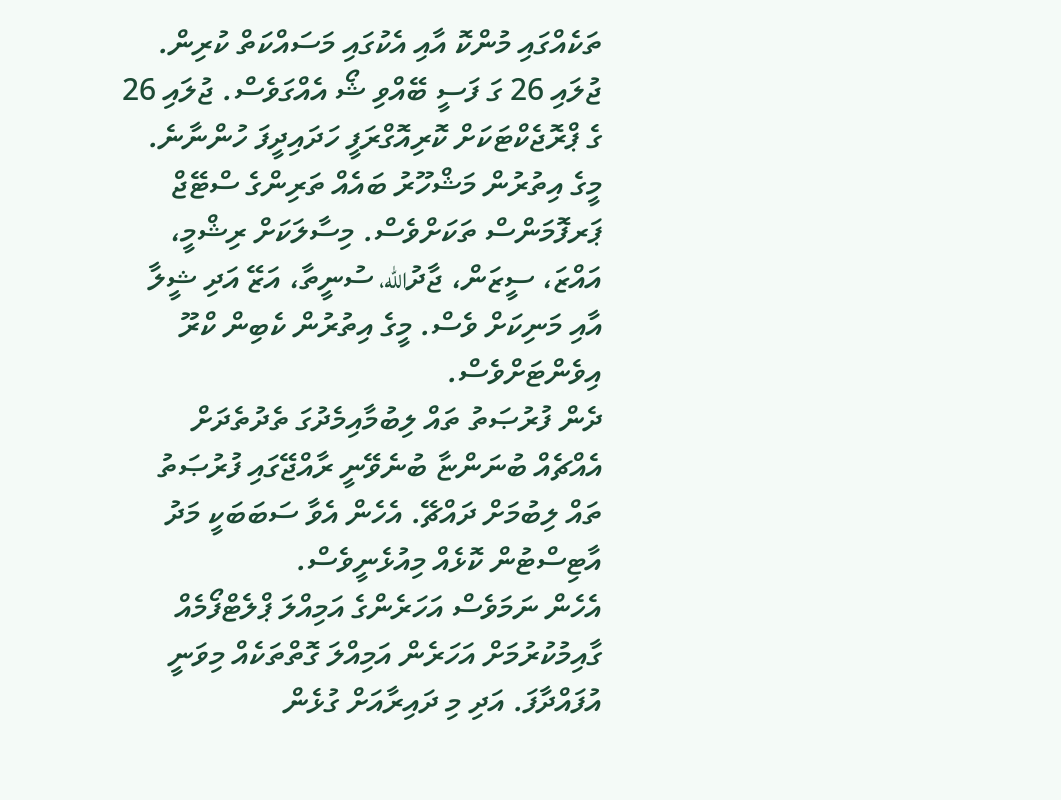ތަކެއްގައި މުންކޮ އާއި އެކުގައި މަސައްކަތް ކުރިން. ޖުލައި 26 ގަ ފަސީ ބޭއްވި ޝޯ އެއްގަވެސް. ޖުލައި 26 ގެ ޕްރޮޖެކްޓަކަށް ކޮރިއޮގްރަފީ ހަދައިދީފަ ހުންނާނެ. މީގެ އިތުރުން މަޝްހޫރު ބައެއް ތަރިންގެ ސްޓޭޖް ޕަރފޮމަންސް ތަކަށްވެސް. މިސާލަކަށް ރިޝްމީ، އައްޒަ، ސީޒަން، ޖާދުالله، ސުނީތާ، އަޒޭ އަދި ޝީލާ އާއި މަނިކަށް ވެސް. މީގެ އިތުރުން ކެބިން ކްރޫ އިވެންޓަށްވެސް.
ދެން ފުރުޞަތު ތައް ލިބުމާއިމެދުގަ ތެދުތެދަށް އެއްޗެއް ބުނަންޏާ ބުނެވޭނީ ރާއްޖޭގައި ފުރުޞަތު ތައް ލިބުމަށް ދައްޗޭ. އެހެން އެވާ ސަބަބަކީ މަދު އާޓިސްޓުން ކޮޅެއް މިއުޅެނީވެސް.
އެހެން ނަމަވެސް އަހަރެންގެ އަމިއްލަ ޕްލެޓްފޯމެއް ގާއިމުކުރުމަށް އަހަރެން އަމިއްލަ ގޮތްތަކެއް މިވަނީ އުފައްދާފަ. އަދި މި ދައިރާއަށް ގުޅެން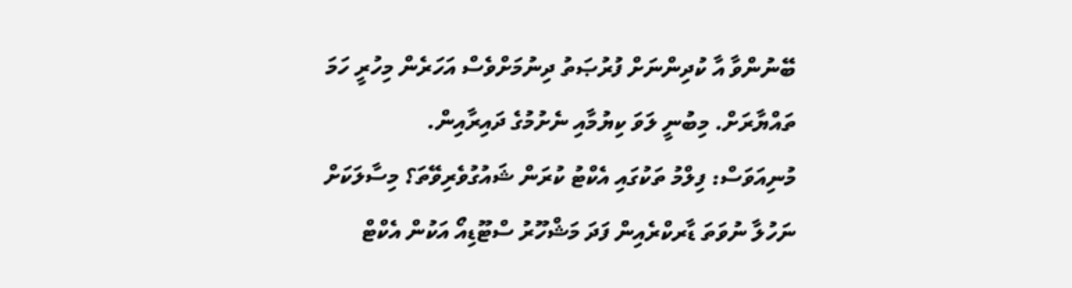ބޭނުންވާ އާ ކުދިންނަށް ފުރުޞަތު ދިނުމަށްވެސް އަހަރެން މިހުރީ ހަމަ ތައްޔާރަށް. މިބުނީ ލަވަ ކިޔުމާއި ނެށުމުގެ ދައިރާއިން.
މުނިއަވަސް: ފިލްމު ތަކުގައި އެކްޓު ކުރަން ޝައުގުވެރިވޭތަ؟ މިސާލަކަށް ނަހުލާ ނުވަތަ ޑާރކްރެއިން ފަދަ މަޝްހޫރު ސްޓޫޑިއޯ އަކުން އެކްޓް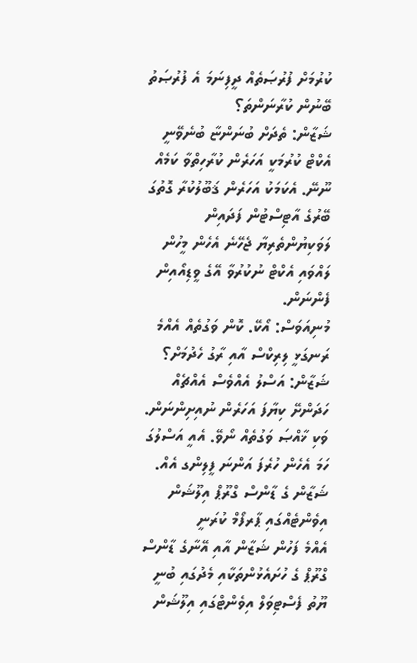ކުރުމަށް ފުރުޞަތެއް ދީފިނަމަ އެ ފުރުޞަތު ބޭނުން ކުރާނަންތަ؟
ޝަޒާން: ތެދަށް ބުނަންޏާ ބުނެވޭނީ އެކްޓް ކުރުމަކީ އަހަރެން ކުރާހިތްވާ ކަމެއް ނޫނޭ. އެކަމަކު އަހަރެން ޤަބޫލުކުރާ ގޮތުގަ ބޭރުގެ އާޓިސްޓުން ފަދައިން ލަވަކިޔުންތެރިޔާ ޖެހޭނެ އެހެން މީހުން ލައްވައި އެކްޓް ނުކުރުވާ އޭގެ ވީޑިއޯއިން ފެންނަން.
މުނިއަވަސް: އޯކޭ. ކޮން ވަގުތެއް އެއްމެ ރަނގަޅީ ލިރިކްސް އާއި ރާގު ހެދުމަށް؟
ޝަޒާން: އަސްލު އެއްވެސް އެއްޗެއް ހަދަންށޭ ކިޔާފަ އަހަރެން ނުއިށިންނަން. ވަކި ޚާއްޞަ ވަގުތެއް ނޯވޭ. އެއީ އަސްލުގަ ހަމަ އެހެން ހުރެފަ އަންނަ ފީލިންގ އެއް.
ޝަޒާން ގެ ޑާންސް ގްރޫޕް އިލޫޝަން އިވެންޓެއްގައި ޕާރފޯމް ކުރަނީ
އެއްމެ ފަހުން ޝަޒާން އާއި އޭނާގެ ޑާންސް ގްރޫޕް ގެ ހުށައެޅުންތަކާއި މެދުގައި ބުނީ ޔޫތު ފެސްޓިވަލް އިވެންޓްގައި އިލޫޝަން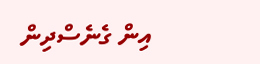އިން ގެނެސްދިން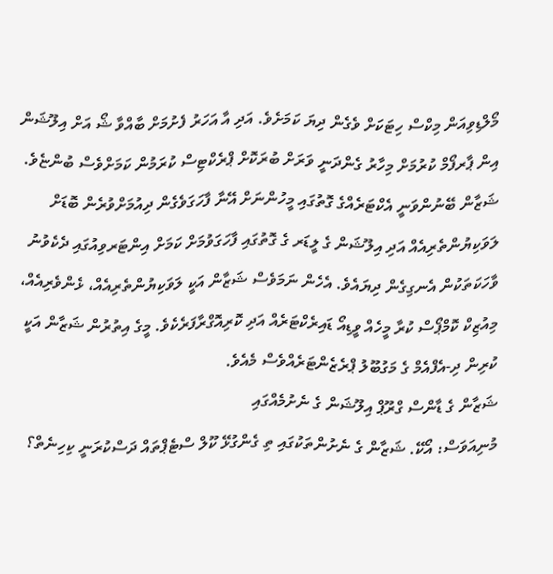މޯލްޑިވިއަން މިކްސް ހިޓަކަށް ވެގެން ދިޔަ ކަމަށެވެ. އަދި އާ އަހަރު ފެށުމަށް ބާއްވާ ޝޯ އަށް އިލޫޝަން އިން ޕާރފޯމް ކުރުމަށް މިހާރު ގެންދަނީ ވަރަށް ބުރަކޮށް ޕްރެކްޓިސް ކުރަމުން ކަމަށްވެސް ބުންޏެވެ.
ޝަޒާން ބޭނުންވަނީ އެކްޓަރެއްގެ ގޮތުގައި މީހުންނަށް އޭނާ ފާހަގަވެގެން ދިއުމަށްވުރެން ބޮޑަށް ލަވަކިޔުންތެރިއެއް އަދި އިލޫޝަން ގެ ލީޑަރ ގެ ގޮތުގައި ފާހަގަވުމަށް ކަމަށް އިންޓަރވިއުގައި ދެކެވުނު ވާހަކަތަކުން އެނގިގެން ދިޔައެވެ. އެހެން ނަމަވެސް ޝަޒާން އަކީ ލަވަކިޔުންތެރިއެއް، ޅެންވެރިއެއް، މިއުޒިކް ކޮމްޕޯސް ކުރާ މީހެއް ވީޑިއޯ ޑައިރެކްޓަރެއް އަދި ކޮރިއޮގްރާފަރެކެވެ. މީގެ އިތުރުން ޝަޒާން އަކީ ކުރިން ދި-އެފްއެމް ގެ މަގުބޫލު ޕްރެޒެންޓަރެއްވެސް މެއެވެ.
ޝަޒާން ގެ ޑާންސް ގްރޫޕް އިލޫޝަން ގެ ނެށުމެއްގައި
މުނިއަވަސް: އޯކޭ. ޝަޒާން ގެ ނެށުންތަކުގައި ތި ގެންގުޅޭ ކޫލް ސްޓެޕްތައް ދަސްކުރަނީ ކިހިނެތް؟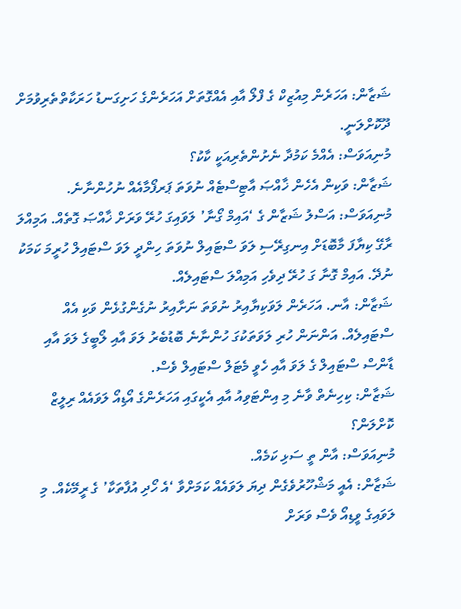ޝަޒާން: އަހަރެން މިއުޒިކް ގެ ފްލޯ އާއި އެއްގޮތަށް އަހަރެންގެ ހަށިގަނޑު ހަރަކާތްތެރިވުމަށް ދޫކޮށްލަނީ.
މުނިއަވަސް: އެއްމެ ކަމުދާ ނެށުންތެރިއަކީ ކާކު؟
ޝަޒާން: ވަކިން އެހެން ޚާއްޞަ އާޓިސްޓެއް ނުވަތަ ޕަރފޯމާއެއް ނުހުންނާނެ.
މުނިއަވަސް: އަސްލު ޝަޒާން ގެ ‘އައިމް ގޯނާ’ ލަވައިގަ ހުރޭ ވަރަށް ޚާއްޞަ ގޮތެއް. އަމިއްލަ ރާގޭ ކިޔާފަ މާބޮޑަށް އިނގިރޭސި ލަވަ ސްޓައިލް ނުވަތަ ހިންދީ ލަވަ ސްޓައިލް ހުރީމަ ކަމަކު ނުދޭ. އައިމް ގޮނާ ގަ ހުރޭ ދިވެހި އަމިއްލަ ސްޓައިލެއް.
ޝަޒާން: އާނ. އަހަރެން ލަވަކިޔާއިރު ނުވަތަ ނަށާއިރު ނުގެންގުޅެން ވަކި އެއް ސްޓައިލެއް. އަންނަން ހުރި ލަވަތަކުގަ ހުންނާނެ ބޮޑުބެރު ލަވަ އާއި ލޯބީގެ ލަވަ އާއި ޑާންސް ސްޓައިލް ގެ ލަވަ އާއި ހެވީ މެޓަލް ސްޓައިލް ވެސް.
ޝަޒާން: ކިހިނެތް ވާނެ މި އިންޓަވިއު އާއި އެކީގައި އަހަރެންގެ އޯޑިއޯ ލަވައެއް ރިލީޒް ކޮށްލަން؟
މުނިއަވަސް: އާން ތީ ސަޅި ކަމެއް.
ޝަޒާން: އެއީ މަޝްހޫރުވެގެން ދިޔަ ލަވައެއް ކަމަށްވާ ‘އެ ހޯދި އުފާތަކާ’ ގެ ރީމޭކެއް. މި ލަވައިގެ ވީޑިއޯ ވެސް ވަރަށް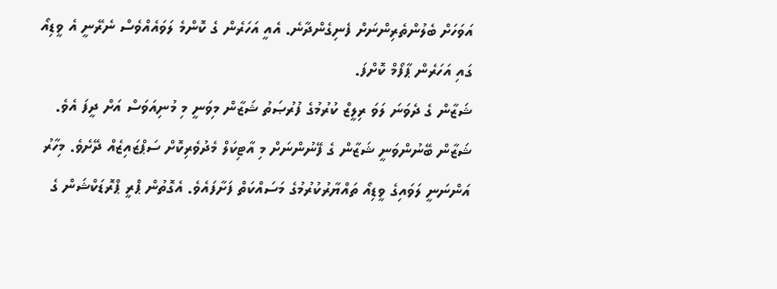އަވަހަށް ބެލުންތެރިންނަށް ފެނިގެންދާނެ. އެއީ އަހަރެން ގެ ކޮންމެ ލަވައެއްވެސް ނެރޭނީ އެ ވީޑިއޯ ގައި އަހަރެން ޕާފޯމް ކޮށްފަ.
ޝަޒާން ގެ ދެވަނަ ލަވަ ރިލީޒް ކުރުމުގެ ފުރުޞަތު ޝަޒާން މިވަނީ މި މުނިއަވަސް އަށް ދީފަ އެވެ. ޝަޒާން ބޭނުންވަނީ ޝަޒާން ގެ ފޭނުންނަށް މި އާޓިކަލް މެދުވެރިކޮށް ސަޕްޒައިޒެއް ދޭށެވެ. މިހާރު އަންނަނީ ލަވައިގެ ވީޑިއޯ ތައްޔާރުކުރުމުގެ މަސައްކަތް ފަށާފައެވެ. އެގޮތުން ޕްރީ ޕްރޮޑަކްޝަން ގެ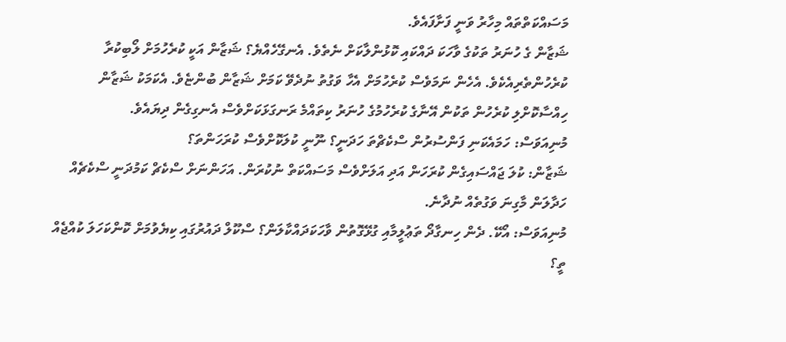މަސައްކަތްތައް މިހާރު ވަނީ ފަށާފައެވެ.
ޝަޒާން ގެ ހުނަރު ތަކުގެ ވާހަކަ ދައްކައި ކޮޅުންލާކަށް ނެތެވެ. އެނގޭހެއްޔެ؟ ޝަޒާން އަކީ ކުރެހުމަށް ލޯބިކުރާ ކުރެހުންތެރިއެކެވެ. އެހެން ނަމަވެސް ކުރެހުމަށް އެހާ ވަގުތު ނުދެވޭ ކަމަށް ޝަޒާން ބުންޏެވެ. އެކަމަކު ޝަޒާން ހިއްސާކޮށްލި ކުރެހުން ތަކުން އޭނާގެ ކުރެހުމުގެ ހުނަރު ކިތައްމެ ރަނގަޅަކަށްވެސް އެނގިގެން ދިޔައެވެ.
މުނިއަވަސް: ހަމައެކަނި ފަންސުރުން ސްކެޗްތަ ހަދަނީ؟ ނޫނީ ކުލަކޮށްވެސް ކުރަހަންތަ؟
ޝަޒާން: ކުލަ ޖައްސައިގެން ކުރަހަން އަދި އަލަށްވެސް މަސައްކަތް ނުކުރަން. އަހަންނަށް ސްކެޗް ކަމުދަނީ ސްކެޗެއް ހަދާލަން މާގިނަ ވަގުތެއް ނުދާނެ.
މުނިއަވަސް: އޯކޭ. ދެން ހިނގާދޯ ތަޢުލީމާއި ގުޅޭގޮތުން ވާހަކަދައްކާލަން؟ ސްކޫލް ދައުރުގައި ކިޔެވުމަށް ކޮންކަހަލަ ކުއްޖެއް ތީ؟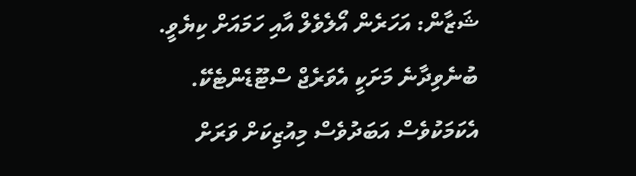ޝަޒާން: އަހަރެން އޯލެވެލް އާއި ހަމައަށް ކިޔެވީ. ބުނެވިދާނެ މަށަކީ އެވަރެޖް ސްޓޫޑެންޓެކޭ. އެކަމަކުވެސް އަބަދުވެސް މިއުޒިކަށް ވަރަށް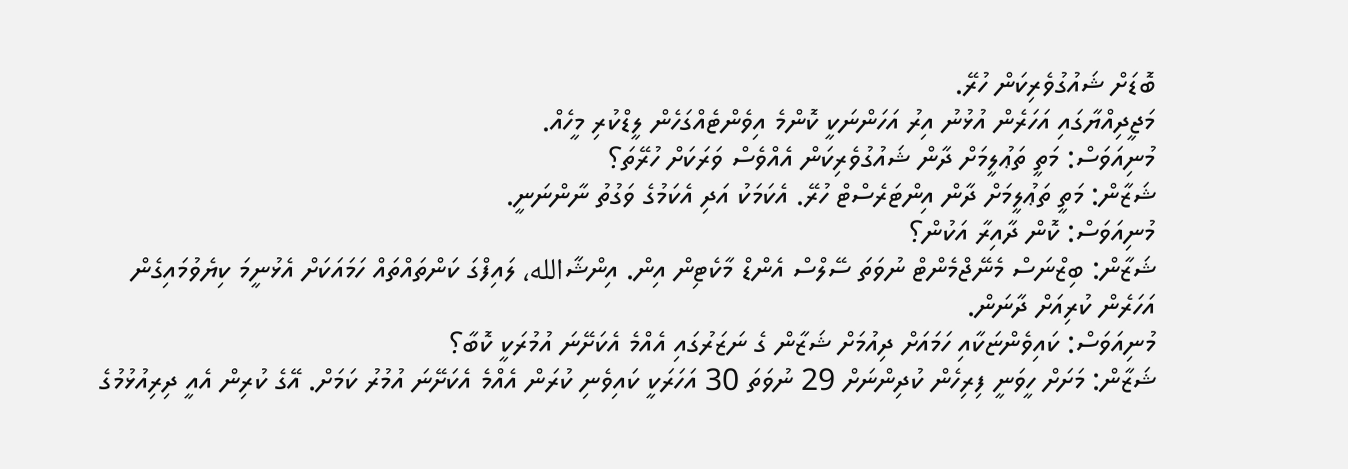ބޮޑަށް ޝައުގުވެރިކަން ހުރޭ.
މަޖީދިއްޔާގައި އަހަރެން އުޅުނު އިރު އަހަންނަކީ ކޮންމެ އިވެންޓެއްގަހެން ލީޑްކުރި މީހެއް.
މުނިއަވަސް: މަތީ ތަޢުލީމަށް ދާން ޝައުގުވެރިކަން އެއްވެސް ވަރަކަށް ހުރޭތަ؟
ޝަޒާން: މަތީ ތަޢުލީމަށް ދާން އިންޓަރެސްޓް ހުރޭ. އެކަމަކު އަދި އެކަމުގެ ވަގުތު ނާންނަނީ.
މުނިއަވަސް: ކޮން ދާއިރާ އަކުން؟
ޝަޒާން: ބިޒްނަސް މެނޭޖްމެންޓް ނުވަތަ ސޭލްސް އެންޑް މާކެޓިން އިން. އިންޝާالله، ލައިފްގަ ކަންތައްތައް ހަމައަކަށް އެޅުނީމަ ކިޔެވުމައިގެން އަހަރެން ކުރިއަށް ދާނަން.
މުނިއަވަސް: ކައިވެންޏަކާއި ހަމައަށް ދިއުމަށް ޝަޒާން ގެ ނަޒަރުގައި އެއްމެ އެކަށޭނަ އުމުރަކީ ކޮބާ؟
ޝަޒާން: މަށަށް ހީވަނީ ފިރިހެން ކުދިންނަށް 29 ނުވަތަ 30 އަހަރަކީ ކައިވެނި ކުރަން އެއްމެ އެކަށޭނަ އުމުރު ކަމަށް. އޭގެ ކުރިން އެއީ ދިރިއުޅުމުގެ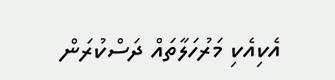އެކިއެކި މަރުހަލާތައް ދަސްކުރަން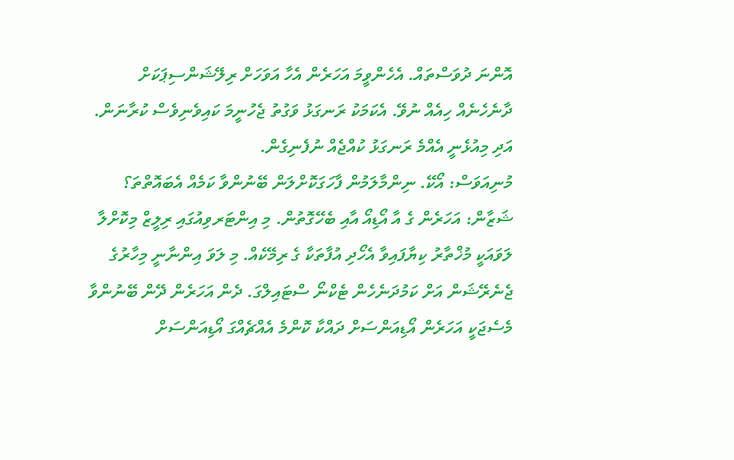އޮންނަ ދުވަސްތައް. އެހެންވީމަ އަހަރެން އެހާ އަވަހަށް ރިލޭޝަންސިޕަކަށް ދާނެހެނެއް ހިއެއް ނުވޭ. އެކަމަކު ރަނގަޅު ވަގުތު ޖެހުނީމަ ކައިވެނިވެސް ކުރާނަން. އަދި މިއުޅެނީ އެއްމެ ރަނގަޅު ކުއްޖެއް ނުފެނިގެން.
މުނިއަވަސް: އޯކޭ. ނިންމާލަމުން ފާހަގަކޮށްލަން ބޭނުންވާ ކަމެއް އެބައޮތްތަ؟
ޝަޒާން: އަހަރެން ގެ އާ އޯޑިއޯ އާއި ބެހޭގޮތުން. މި އިންޓަރވިއުގައި ރިލީޒް މިކޮށްލާ ލަވައަކީ މުޚްތާރު ކިޔާފައިވާ އެހޯދި އުފާތަކާ ގެ ރިމޭކެއް. މި ލަވަ އިންނާނީ މިހާރުގެ ޖެނެރޭޝަން އަށް ކަމުދަނެހެން ޓެކްނޯ ސްޓައިލްގަ. ދެން އަހަރެން ދޭން ބޭނުންވާ މެސެޖަކީ އަހަރެން އޯޑިއަންސަށް ދައްކާ ކޮންމެ އެއްޗެއްގަ އޯޑިއަންސަށް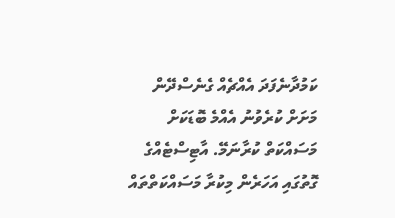ކަމުދާނެފަދަ އެއްޗެއް ގެނެސްދޭން މަށަށް ކުރެވުނު އެއްމެ ބޮޑަކަށް މަސައްކަތް ކުރާނަމޭ. އާޓިސްޓެއްގެ ގޮތުގައި އަހަރެން މިކުރާ މަސައްކަތްތައް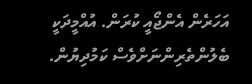އަހަރެން އެންޖޯއީ ކުރަން. އުއްމީދަކީ ބެލުންތެރިންނަށްވެސް ކަމުދިޔުން.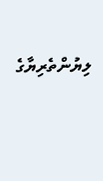ލިޔުންތެރިޔާގެ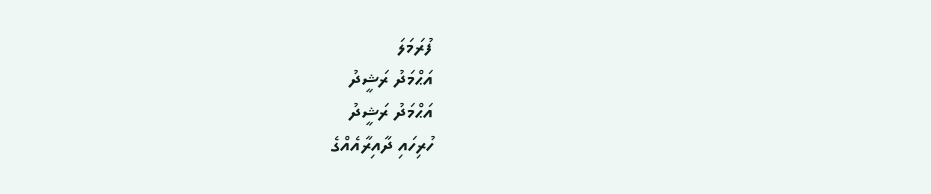ފުރަމަލަ
އަޙްމަދު ރަޝީދު
އަޙްމަދު ރަޝީދު
ހުރިހައި ދާއިރާއެއްގެ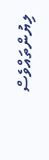ލިޔުންތައްވެސް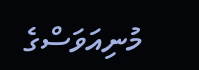މުނިއަވަސްގެ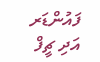ފައުންޑަރ އަދި ޗީފް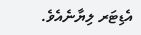އެޑިޓަރ ލިޔާނެއެވެ.